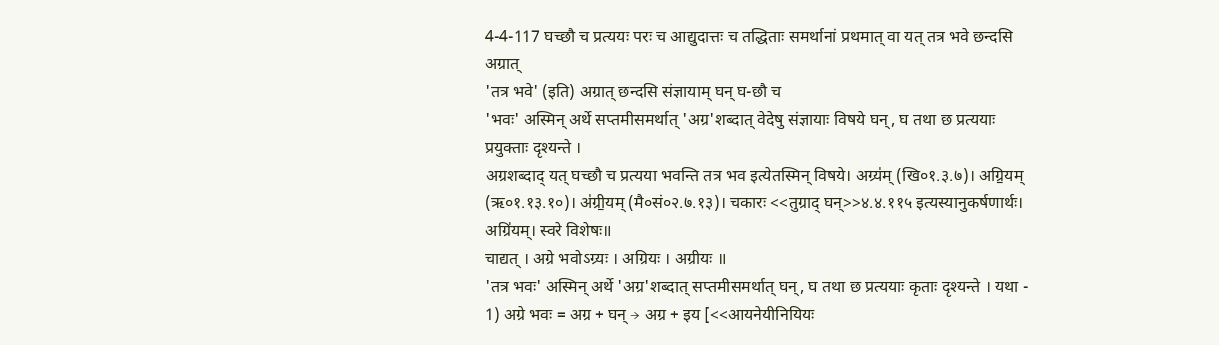4-4-117 घच्छौ च प्रत्ययः परः च आद्युदात्तः च तद्धिताः समर्थानां प्रथमात् वा यत् तत्र भवे छन्दसि अग्रात्
'तत्र भवे' (इति) अग्रात् छन्दसि संज्ञायाम् घन् घ-छौ च
'भवः' अस्मिन् अर्थे सप्तमीसमर्थात् 'अग्र'शब्दात् वेदेषु संज्ञायाः विषये घन्, घ तथा छ प्रत्ययाः प्रयुक्ताः दृश्यन्ते ।
अग्रशब्दाद् यत् घच्छौ च प्रत्यया भवन्ति तत्र भव इत्येतस्मिन् विषये। अग्र्य॑म् (खि०१.३.७)। अग्रि॒यम् (ऋ०१.१३.१०)। अ॑ग्री॒यम् (मै०सं०२.७.१३)। चकारः <<तुग्राद् घन्>>४.४.११५ इत्यस्यानुकर्षणार्थः। अग्रि॑यम्। स्वरे विशेषः॥
चाद्यत् । अग्रे भवोऽग्र्यः । अग्रियः । अग्रीयः ॥
'तत्र भवः' अस्मिन् अर्थे 'अग्र'शब्दात् सप्तमीसमर्थात् घन्, घ तथा छ प्रत्ययाः कृताः दृश्यन्ते । यथा - 1) अग्रे भवः = अग्र + घन् → अग्र + इय [<<आयनेयीनियियः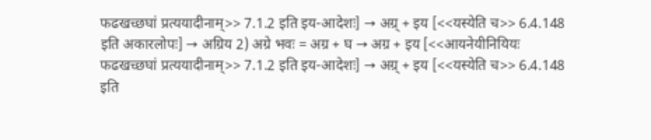फढखच्छघां प्रत्ययादीनाम्>> 7.1.2 इति इय-आदेशः] → अग्र् + इय [<<यस्येति च>> 6.4.148 इति अकारलोपः] → अग्रिय 2) अग्रे भवः = अग्र + घ → अग्र + इय [<<आयनेयीनियियः फढखच्छघां प्रत्ययादीनाम्>> 7.1.2 इति इय-आदेशः] → अग्र् + इय [<<यस्येति च>> 6.4.148 इति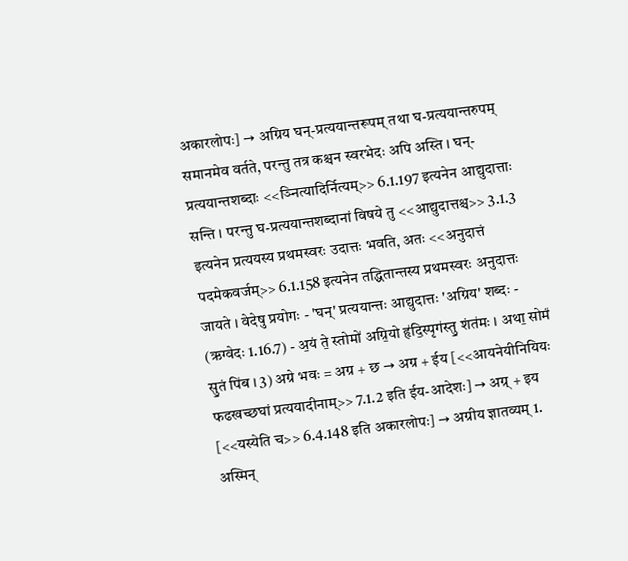अकारलोपः] → अग्रिय घन्-प्रत्ययान्तरूपम् तथा घ-प्रत्ययान्तरुपम् समानमेव वर्तते, परन्तु तत्र कश्चन स्वरभेदः अपि अस्ति । घन्-प्रत्ययान्तशब्दाः <<ञ्नित्यादिर्नित्यम्>> 6.1.197 इत्यनेन आद्युदात्ताः सन्ति । परन्तु घ-प्रत्ययान्तशब्दानां विषये तु <<आद्युदात्तश्च>> 3.1.3 इत्यनेन प्रत्ययस्य प्रथमस्वरः उदात्तः भवति, अतः <<अनुदात्तं पदमेकवर्जम्>> 6.1.158 इत्यनेन तद्धितान्तस्य प्रथमस्वरः अनुदात्तः जायते । वेदेषु प्रयोगः - 'घन्' प्रत्ययान्तः आद्युदात्तः 'अग्रिय' शब्दः - (ऋग्वेदः 1.16.7) - अ॒यं ते॒ स्तोमो॑ अग्रि॒यो हृ॑दि॒स्पृग॑स्तु॒ शंत॑मः । अथा॒ सोमं॑ सु॒तं पि॑ब । 3) अग्रे भवः = अग्र + छ → अग्र + ईय [<<आयनेयीनियियः फढखच्छघां प्रत्ययादीनाम्>> 7.1.2 इति ईय-आदेशः] → अग्र् + इय [<<यस्येति च>> 6.4.148 इति अकारलोपः] → अग्रीय ज्ञातव्यम् 1. अस्मिन्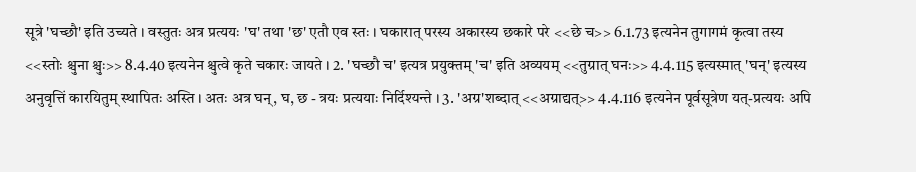सूत्रे 'घच्छौ' इति उच्यते । वस्तुतः अत्र प्रत्ययः 'घ' तथा 'छ' एतौ एव स्तः । घकारात् परस्य अकारस्य छकारे परे <<छे च>> 6.1.73 इत्यनेन तुगागमं कृत्वा तस्य <<स्तोः श्चुना श्चुः>> 8.4.40 इत्यनेन श्चुत्वे कृते चकारः जायते । 2. 'घच्छौ च' इत्यत्र प्रयुक्तम् 'च' इति अव्ययम् <<तुग्रात् घनः>> 4.4.115 इत्यस्मात् 'घन्' इत्यस्य अनुवृत्तिं कारयितुम् स्थापितः अस्ति । अतः अत्र घन्, घ, छ - त्रयः प्रत्ययाः निर्दिश्यन्ते । 3. 'अग्र'शब्दात् <<अग्राद्यत्>> 4.4.116 इत्यनेन पूर्वसूत्रेण यत्-प्रत्ययः अपि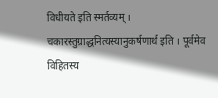विधीयते इति स्मर्तव्यम् ।
चकारस्तुग्राद्धनित्यस्यानुकर्षणार्थ इति । पूर्वमेव विहितस्य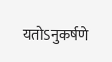यतोऽनुकर्षणे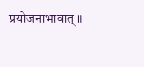प्रयोजनाभावात् ॥